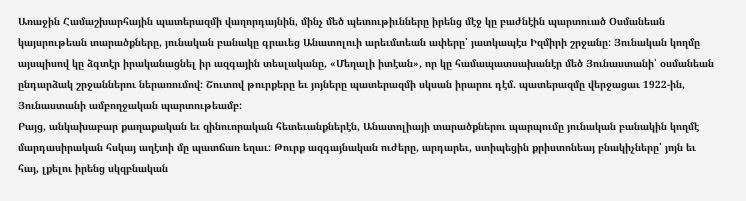Առաջին Համաշխարհային պատերազմի վաղորդայնին, մինչ մեծ պետութիւնները իրենց մէջ կը բաժնէին պարտուած Oսմանեան կայսրութեան տարածքները, յունական բանակը գրաւեց Անատոլուի արեւմտեան ափերը՝ յատկապէս Իզմիրի շրջանը: Յունական կողմը այսպիսով կը ձգտէր իրականացնել իր ազգային տեսլականը, «Մեղալի իտէան», որ կը համապատսախանէր մեծ Յունաստանի՝ օսմանեան ընդարձակ շրջաններու ներառումով: Շուտով թուրքերը եւ յոյները պատերազմի սկսան իրարու դէմ. պատերազմը վերջացաւ 1922-ին, Յունաստանի ամբողջական պարտութեամբ:
Բայց, անկախաբար քաղաքական եւ զինուորական հետեւանքներէն, Անատոլիայի տարածքներու պարպումը յունական բանակին կողմէ մարդասիրական հսկայ աղէտի մը պատճառ եղաւ: Թուրք ազգայնական ուժերը, արդարեւ, ստիպեցին քրիստոնեայ բնակիչները՝ յոյն եւ հայ, լքելու իրենց սկզբնական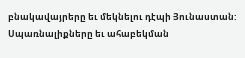բնակավայրերը եւ մեկնելու դէպի Յունաստան: Սպառնալիքները եւ ահաբեկման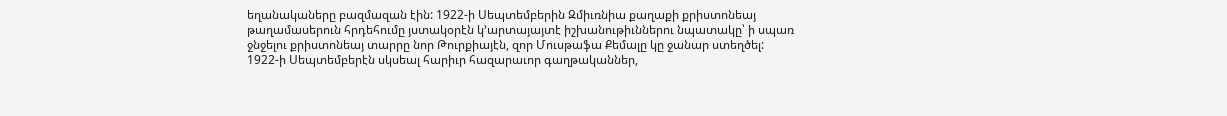եղանակաները բազմազան էին: 1922-ի Սեպտեմբերին Զմիւռնիա քաղաքի քրիստոնեայ թաղամասերուն հրդեհումը յստակօրէն կ՚արտայայտէ իշխանութիւններու նպատակը՝ ի սպառ ջնջելու քրիստոնեայ տարրը նոր Թուրքիայէն, զոր Մուսթաֆա Քեմալը կը ջանար ստեղծել:
1922-ի Սեպտեմբերէն սկսեալ հարիւր հազարաւոր գաղթականներ,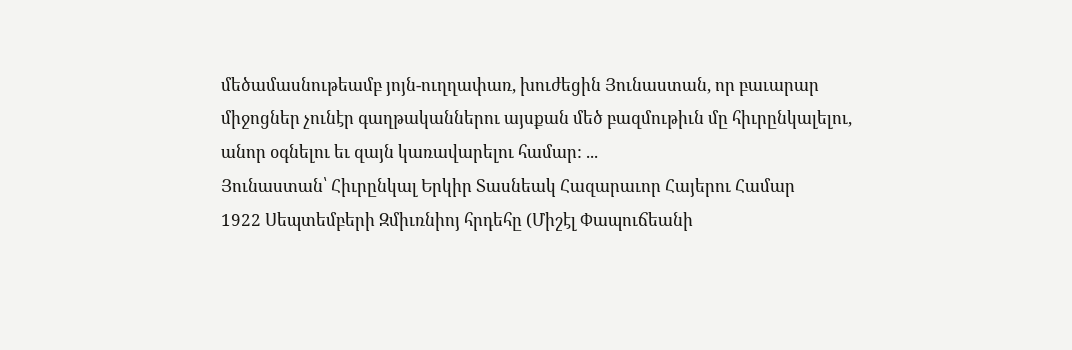մեծամասնութեամբ յոյն-ուղղափառ, խուժեցին Յունաստան, որ բաւարար միջոցներ չունէր գաղթականներու այսքան մեծ բազմութիւն մը հիւրընկալելու, անոր օգնելու եւ զայն կառավարելու համար: ...
Յունաստան՝ Հիւրընկալ Երկիր Տասնեակ Հազարաւոր Հայերու Համար
1922 Սեպտեմբերի Զմիւռնիոյ հրդեհը (Միշէլ Փապուճեանի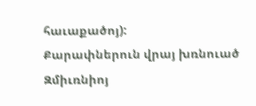հաւաքածոյ):
Քարափներուն վրայ խռնուած Զմիւռնիոյ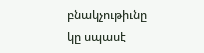բնակչութիւնը կը սպասէ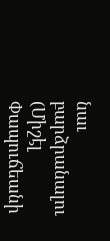նաւ բարձրանալու (Միշէլ Փապուճեանի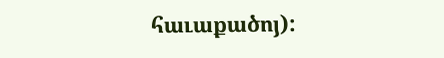հաւաքածոյ):